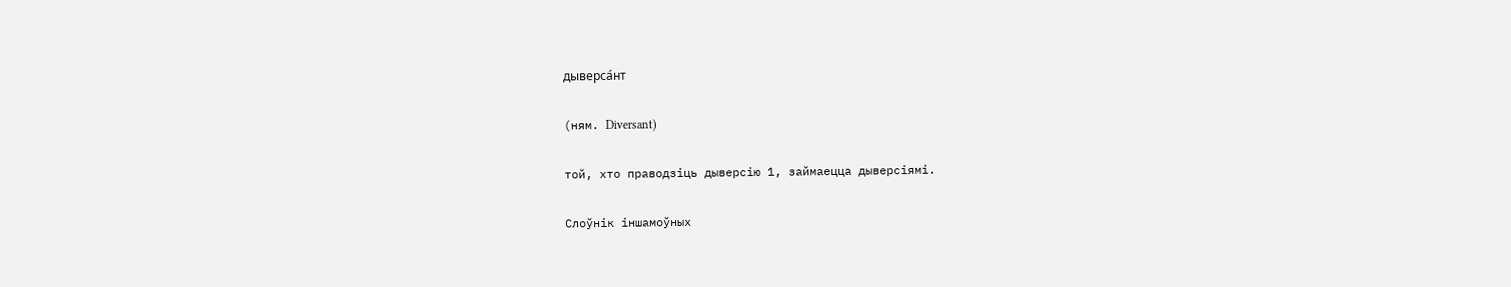дыверса́нт

(ням. Diversant)

той, хто праводзіць дыверсію 1, займаецца дыверсіямі.

Слоўнік іншамоўных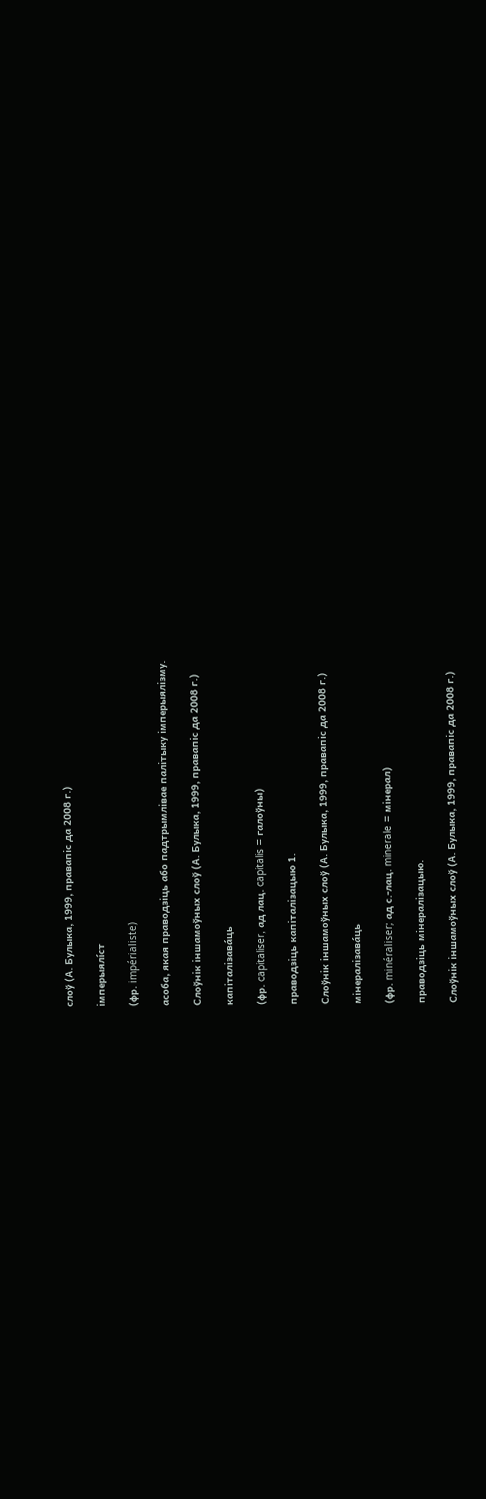слоў (А. Булыка, 1999, правапіс да 2008 г.)

імперыялі́ст

(фр. impérialiste)

асоба, якая праводзіць або падтрымлівае палітыку імперыялізму.

Слоўнік іншамоўных слоў (А. Булыка, 1999, правапіс да 2008 г.)

капіталізава́ць

(фр. capitaliser, ад лац. capitalis = галоўны)

праводзіць капіталізацыю 1.

Слоўнік іншамоўных слоў (А. Булыка, 1999, правапіс да 2008 г.)

мінералізава́ць

(фр. minéraliser; ад с.-лац. minerale = мінерал)

праводзіць мінералізацыю.

Слоўнік іншамоўных слоў (А. Булыка, 1999, правапіс да 2008 г.)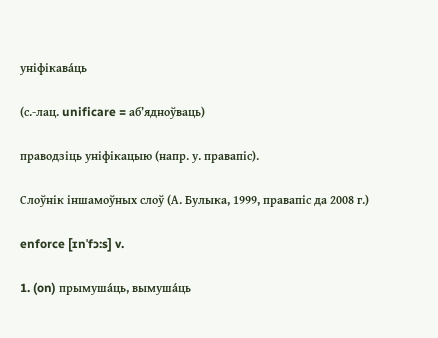уніфікава́ць

(с.-лац. unificare = аб’ядноўваць)

праводзіць уніфікацыю (напр. у. правапіс).

Слоўнік іншамоўных слоў (А. Булыка, 1999, правапіс да 2008 г.)

enforce [ɪnˈfɔ:s] v.

1. (on) прымуша́ць, вымуша́ць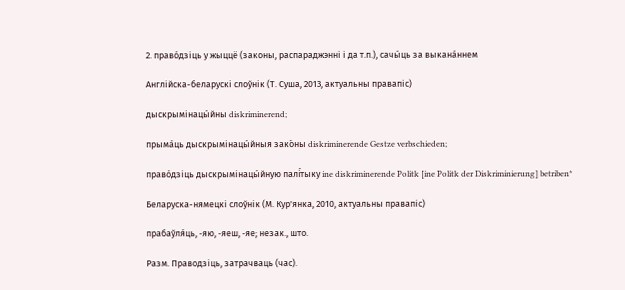2. право́дзіць у жыццё (законы, распараджэнні і да т.п.), сачы́ць за выкана́ннем

Англійска-беларускі слоўнік (Т. Суша, 2013, актуальны правапіс)

дыскрымінацы́йны diskriminerend;

прыма́ць дыскрымінацы́йныя зако́ны diskriminerende Gestze verbschieden;

право́дзіць дыскрымінацы́йную палі́тыку ine diskriminerende Politk [ine Politk der Diskriminierung] betriben*

Беларуска-нямецкі слоўнік (М. Кур'янка, 2010, актуальны правапіс)

прабаўля́ць, ‑яю, ‑яеш, ‑яе; незак., што.

Разм. Праводзіць, затрачваць (час).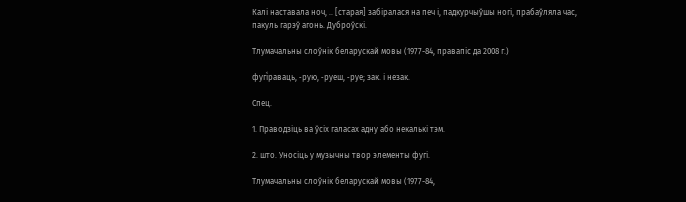Калі наставала ноч, .. [старая] забіралася на печ і, падкурчыўшы ногі, прабаўляла час, пакуль гарэў агонь. Дуброўскі.

Тлумачальны слоўнік беларускай мовы (1977-84, правапіс да 2008 г.)

фугі́раваць, ‑рую, ‑руеш, ‑руе; зак. і незак.

Спец.

1. Праводзіць ва ўсіх галасах адну або некалькі тэм.

2. што. Уносіць у музычны твор элементы фугі.

Тлумачальны слоўнік беларускай мовы (1977-84,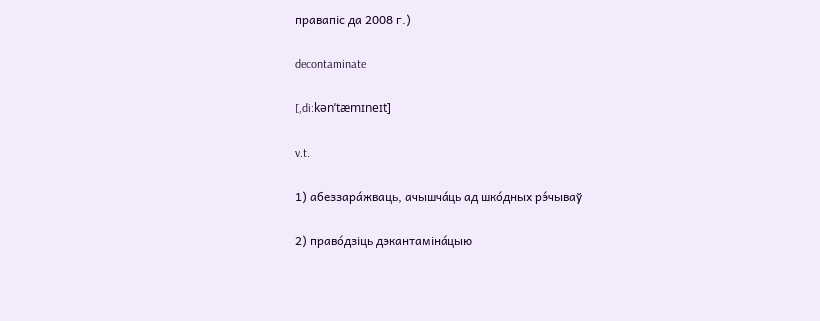правапіс да 2008 г.)

decontaminate

[,di:kənˈtæmɪneɪt]

v.t.

1) абеззара́жваць, ачышча́ць ад шко́дных рэ́чываў

2) право́дзіць дэкантаміна́цыю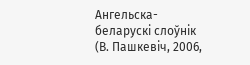Ангельска-беларускі слоўнік (В. Пашкевіч, 2006,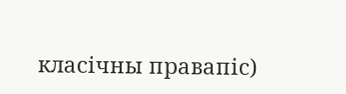класічны правапіс)